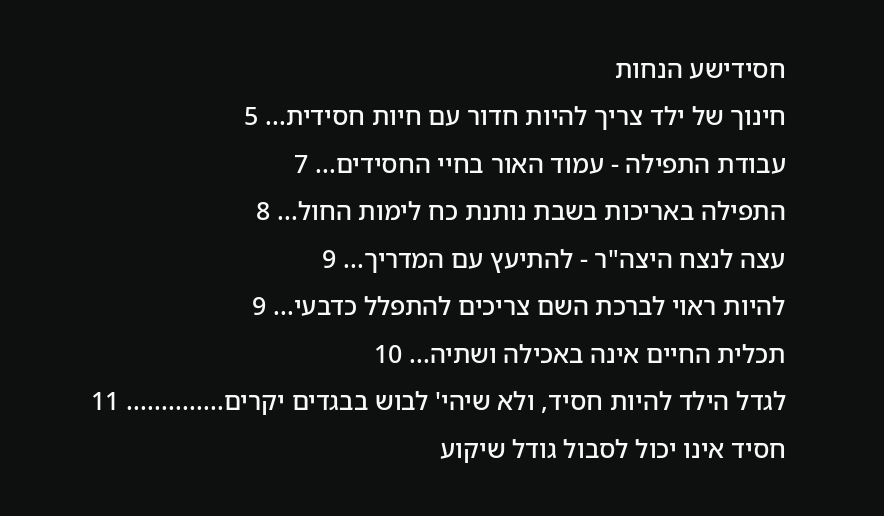חסידישע הנחות
חינוך של ילד צריך להיות חדור עם חיות חסידית... 5
עבודת התפילה - עמוד האור בחיי החסידים... 7
התפילה באריכות בשבת נותנת כח לימות החול... 8
עצה לנצח היצה"ר - להתיעץ עם המדריך... 9
להיות ראוי לברכת השם צריכים להתפלל כדבעי... 9
תכלית החיים אינה באכילה ושתיה... 10
לגדל הילד להיות חסיד, ולא שיהי' לבוש בבגדים יקרים.............. 11
חסיד אינו יכול לסבול גודל שיקוע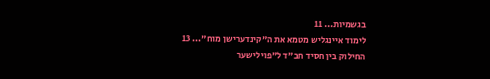בגשמיות... 11
לימוד איינגליש מטמא את ה"קינדערישן מוח"... 13
החילוק בין חסיד חב"ד ל"פוילישער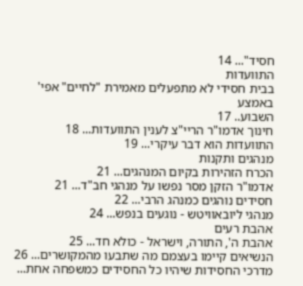חסיד"... 14
התוועדות
בבית חסידי לא מתפעלים מאמירת "לחיים" אפי' באמצע
השבוע.. 17
חינוך אדמו"ר הריי"צ לענין התוועדות... 18
התוועדות הוא דבר עיקרי... 19
מנהגים ותקנות
הכרח הזהירות בקיום המנהגים... 21
אדמו"ר הזקן מסר נפשו על מנהגי חב"ד... 21
חסידים נוהגים כמנהג הרבי... 22
מנהגי ליובאוויטש - נוגעים בנפש... 24
אהבת רעים
אהבת ה', התורה, וישראל - כולא חד... 25
הנשיאים קיימו בעצמם מה שתבעו מהמקושרים... 26
מדרכי החסידות שיהיו כל החסידים כמשפחה אחת...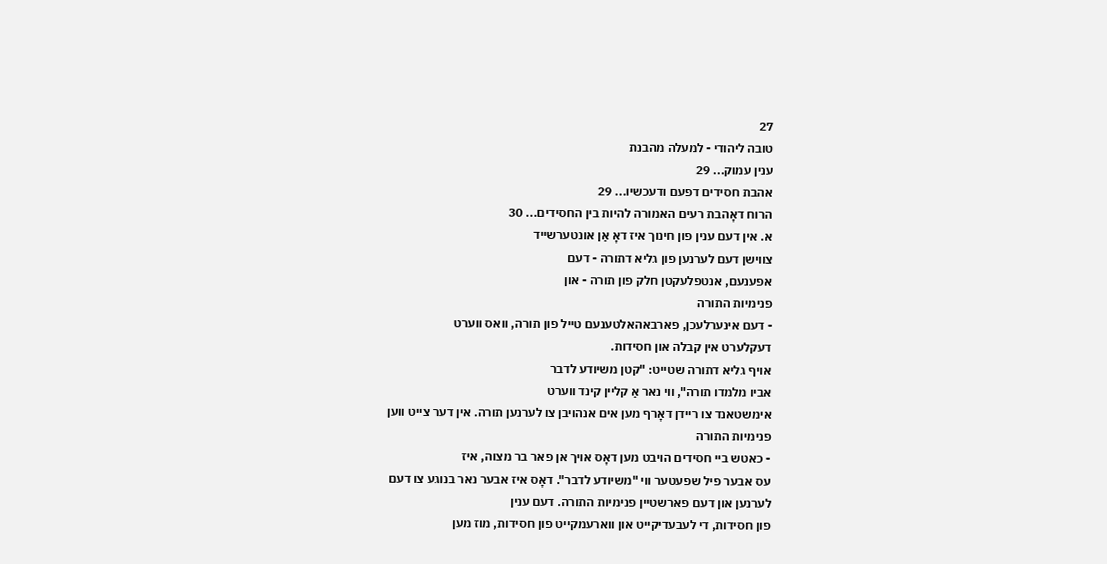27
טובה ליהודי - למעלה מהבנת
ענין עמוק... 29
אהבת חסידים דפעם ודעכשיו... 29
הרוח דאָהבת רעים האמורה להיות בין החסידים... 30
א. אין דעם ענין פון חינוך איז דאָ אַן אונטערשייד
צווישן דעם לערנען פון גליא דתורה - דעם
אפענעם, אנטפלעקטן חלק פון תורה - און
פנימיות התורה
- דעם אינערלעכן, פארבאהאלטענעם טייל פון תורה, וואס ווערט
דעקלערט אין קבלה און חסידות.
אויף גליא דתורה שטייט: "קטן משיודע לדבר
אביו מלמדו תורה", ווי נאר אַ קליין קינד ווערט
אימשטאנד צו ריידן דאָרף מען אים אנהויבן צו לערנען תורה. אין דער צייט ווען
פנימיות התורה
- כאטש ביי חסידים הויבט מען דאָס אויך אן פאר בר מצוה, איז
עס אבער פיל שפעטער ווי "משיודע לדבר". דאָס איז אבער נאר בנוגע צו דעם
לערנען און דעם פארשטיין פנימיות התורה. דעם ענין
פון חסידות, די לעבעדיקייט און ווארעמקייט פון חסידות, מוז מען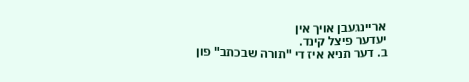אריינגעבן אויך אין
יעדער פיצל קינד.
ב. דער תניא איז די "תורה שבכתב" פון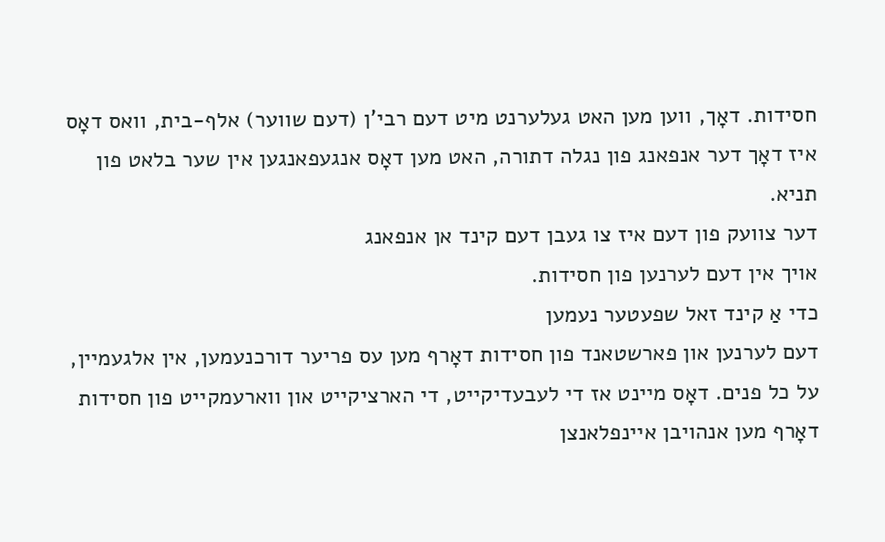חסידות. דאָך, ווען מען האט געלערנט מיט דעם רבי'ן (דעם שווער) אלף-בית, וואס דאָס
איז דאָך דער אנפאנג פון נגלה דתורה, האט מען דאָס אנגעפאנגען אין שער בלאט פון
תניא.
דער צוועק פון דעם איז צו געבן דעם קינד אן אנפאנג
אויך אין דעם לערנען פון חסידות.
כדי אַ קינד זאל שפעטער נעמען
דעם לערנען און פארשטאנד פון חסידות דאָרף מען עס פריער דורכנעמען, אין אלגעמיין,
על כל פנים. דאָס מיינט אז די לעבעדיקייט, די הארציקייט און ווארעמקייט פון חסידות
דאָרף מען אנהויבן איינפלאנצן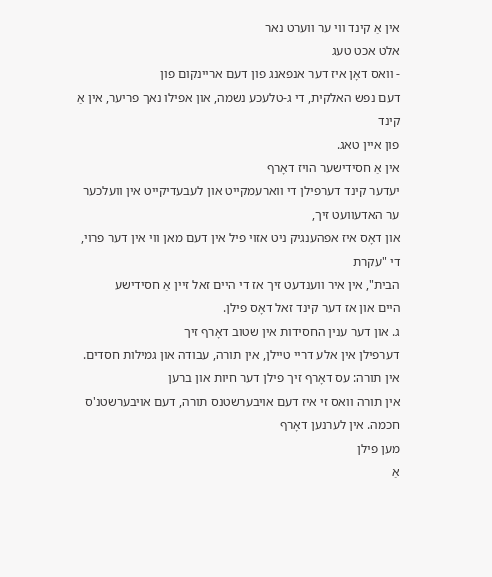אין אַ קינד ווי ער ווערט נאר
אלט אכט טעג
- וואס דאָן איז דער אנפאנג פון דעם אריינקום פון
דעם נפש האלקית, די ג-טלעכע נשמה, און אפילו נאך פריער, אין אַ קינד
פון איין טאג.
אין אַ חסידישער הויז דאָרף
יעדער קינד דערפילן די ווארעמקייט און לעבעדיקייט אין וועלכער ער האדעוועט זיך,
און דאָס איז אפהענגיק ניט אזוי פיל אין דעם מאן ווי אין דער פרוי, די "עקרת
הבית", אין איר ווענדעט זיך אז די היים זאל זיין אַ חסידישע
היים און אז דער קינד זאל דאָס פילן.
ג. און דער ענין החסידות אין שטוב דאָרף זיך
דערפילן אין אלע דריי טיילן, אין תורה, עבודה און גמילות חסדים.
אין תורה: עס דאָרף זיך פילן דער חיות און ברען
אין תורה וואס זי איז דעם אויבערשטנס תורה, דעם אויבערשטנ'ס חכמה. אין לערנען דאָרף
מען פילן
אַ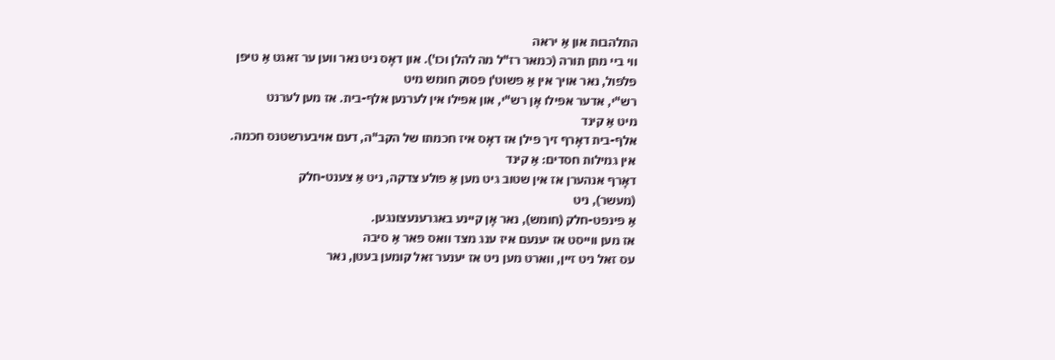התלהבות און אַ יראה
ווי ביי מתן תורה (כמאר רז"ל מה להלן וכו'). און דאָס ניט נאר ווען ער זאגט אַ טיפן
פלפול, נאר אויך אין אַ פשוט'ן פסוק חומש מיט
רש"י, אדער אפילו אָן רש"י, און אפילו אין לערנען אלף-בית. אז מען לערנט
מיט אַ קינד
אלף-בית דאָרף זיך פילן אז דאָס איז חכמתו של הקב"ה, דעם אויבערשטנס חכמה.
אין גמילות חסדים: אַ קינד
דאָרף אנהערן אז אין שטוב גיט מען אַ פולע צדקה, ניט אַ צענט-חלק
(מעשר), ניט
אַ פינפט-חלק (חומש), נאר אָן קיינע באגרענעצונגען.
אז מען ווייסט אז יענעם איז ענג מצד וואס פאר אַ סיבה
עס זאל ניט זיין, ווארט מען ניט אז יענער זאל קומען בעטן, נאר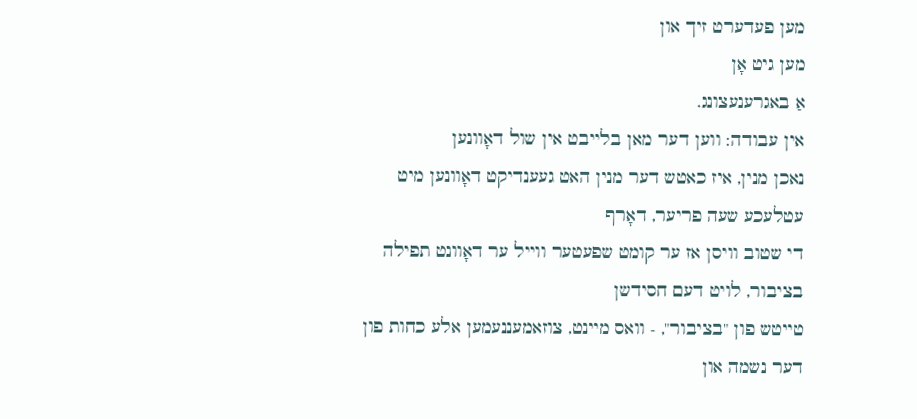מען פעדערט זיך און
מען גיט אָן
אַ באגרענעצונג.
אין עבודה: ווען דער מאן בלייבט אין שול דאָוונען
נאכן מנין, איז כאטש דער מנין האט געענדיקט דאָוונען מיט עטלעכע שעה פריער, דאָרף
די שטוב וויסן אז ער קומט שפעטער ווייל ער דאָוונט תפילה בציבור, לויט דעם חסידשן
טייטש פון "בציבור", - וואס מיינט, צוזאמעננעמען אלע כחות פון דער נשמה און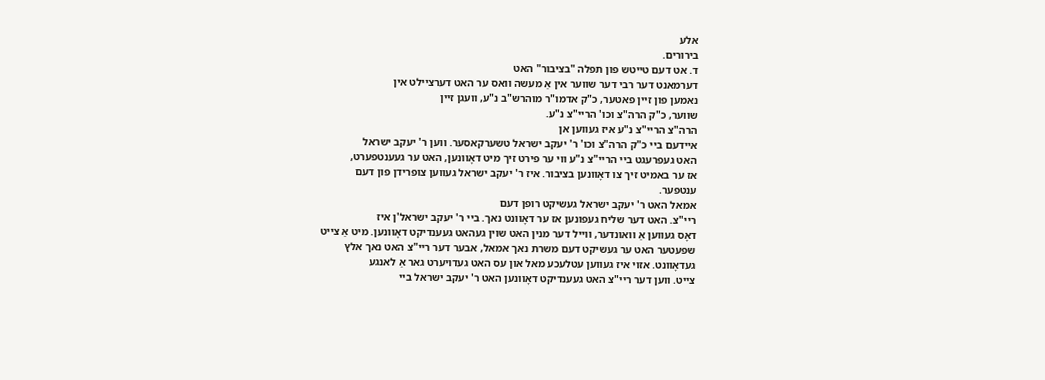אלע
בירורים.
ד. אט דעם טייטש פון תפלה "בציבור" האט
דערמאנט דער רבי דער שווער אין אַ מעשה וואס ער האט דערציילט אין
נאמען פון זיין פאטער, כ"ק אדמו"ר מוהרש"ב נ"ע, וועגן זיין
שווער, כ"ק הרה"צ וכו' הריי"צ נ"ע.
הרה"צ הריי"צ נ"ע איז געווען אן
איידעם ביי כ"ק הרה"צ וכו' ר' יעקב ישראל טשערקאסער. ווען ר' יעקב ישראל
האט געפרעגט ביי הריי"צ נ"ע ווי ער פירט זיך מיט דאָוונען, האט ער געענטפערט,
אז ער באמיט זיך צו דאָוונען בציבור. איז ר' יעקב ישראל געווען צופרידן פון דעם
ענטפער.
אמאל האט ר' יעקב ישראל געשיקט רופן דעם
ריי"צ. האט דער שליח געפונען אז ער דאָוונט נאך. ביי ר' יעקב ישראל'ן איז
דאָס געווען אַ וואונדער, ווייל דער מנין האט שוין געהאט געענדיקט דאָוונען. מיט אַ צייט
שפעטער האט ער געשיקט דעם משרת נאך אמאל, אבער דער ריי"צ האט נאך אלץ
געדאָוונט. אזוי איז געווען עטלעכע מאל און עס האט געדויערט גאר אַ לאנגע
צייט. ווען דער ריי"צ האט געענדיקט דאָוונען האט ר' יעקב ישראל ביי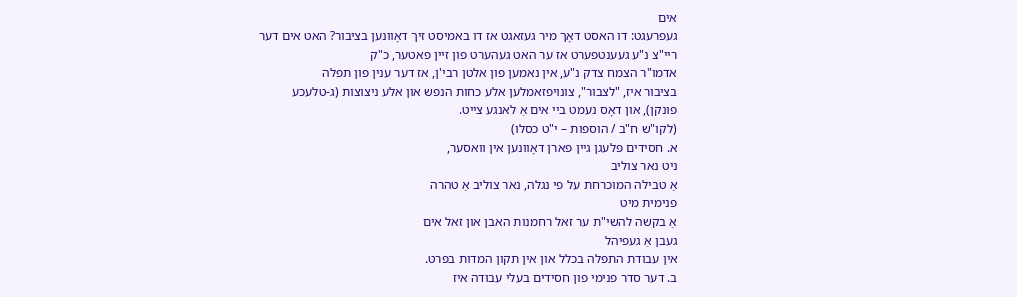אים
געפרעגט: דו האסט דאָך מיר געזאגט אז דו באמיסט זיך דאָוונען בציבור? האט אים דער
ריי"צ נ"ע געענטפערט אז ער האט געהערט פון זיין פאטער, כ"ק
אדמו"ר הצמח צדק נ"ע, אין נאמען פון אלטן רבי'ן, אז דער ענין פון תפלה
בציבור איז, "לצבור", צונויפזאמלען אלע כחות הנפש און אלע ניצוצות (ג-טלעכע
פונקן), און דאָס נעמט ביי אים אַ לאנגע צייט.
(לקו"ש ח"ב / הוספות – י"ט כסלו)
א. חסידים פלעגן גיין פארן דאָוונען אין וואסער,
ניט נאר צוליב
אַ טבילה המוכרחת על פי נגלה, נאר צוליב אַ טהרה
פנימית מיט
אַ בקשה להשי"ת ער זאל רחמנות האבן און זאל אים
געבן אַ געפיהל
אין עבודת התפלה בכלל און אין תקון המדות בפרט.
ב. דער סדר פנימי פון חסידים בעלי עבודה איז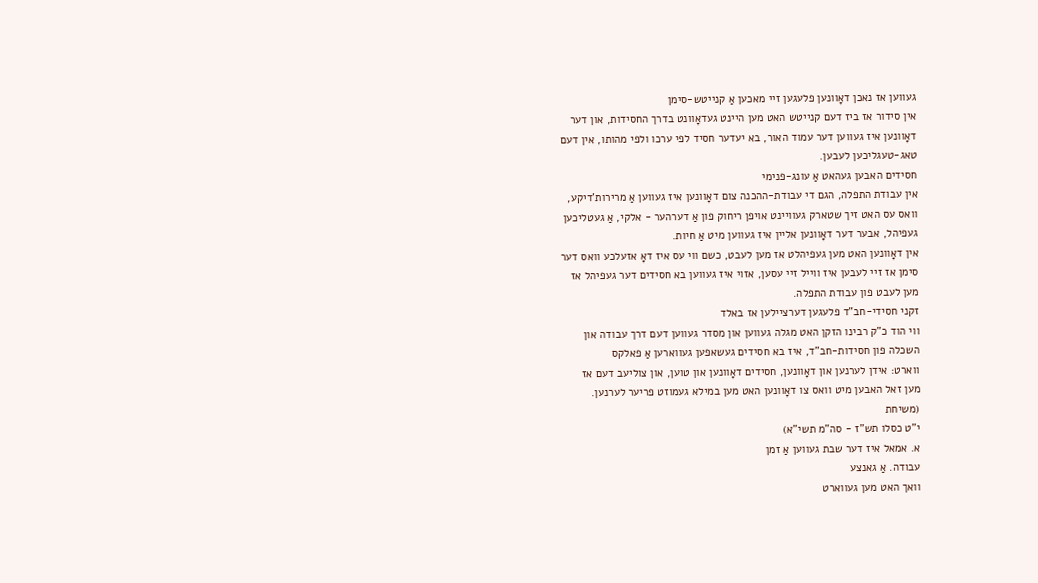געווען אז נאכן דאָוונען פלעגען זיי מאכען אַ קנייטש-סימן
אין סידור אז ביז דעם קנייטש האט מען היינט געדאָוונט בדרך החסידות, און דער
דאָוונען איז געווען דער עמוד האור, בא יעדער חסיד לפי ערכו ולפי מהותו, אין דעם
טאג-טעגליכען לעבען.
חסידים האבען געהאט אַ עונג-פנימי
אין עבודת התפלה, הגם די עבודת-ההכנה צום דאָוונען איז געווען אַ מרירות'דיקע,
וואס עס האט זיך שטארק געוויינט אויפן ריחוק פון אַ דערהער - אלקי, אַ געטליכען
געפיהל, אבער דער דאָוונען אליין איז געווען מיט אַ חיות.
אין דאָוונען האט מען געפיהלט אז מען לעבט, כשם ווי עס איז דאָ אזעלכע וואס דער
סימן אז זיי לעבען איז ווייל זיי עסען, אזוי איז געווען בא חסידים דער געפיהל אז
מען לעבט פון עבודת התפלה.
זקני חסידי-חב"ד פלעגען דערציילען אז באלד
ווי הוד כ"ק רבינו הזקן האט מגלה געווען און מסדר געווען דעם דרך עבודה און
השכלה פון חסידות-חב"ד, איז בא חסידים געשאפען געווארען אַ פאלקס
ווארט: אידן לערנען און דאָוונען, חסידים דאָוונען און טוען, און צוליעב דעם אז
מען זאל האבען מיט וואס צו דאָוונען האט מען במילא געמוזט פריער לערנען.
(משיחת
י"ט כסלו תש"ז - סה"מ תשי"א)
א. אמאל איז דער שבת געווען אַ זמן
עבודה. אַ גאנצע
וואך האט מען געווארט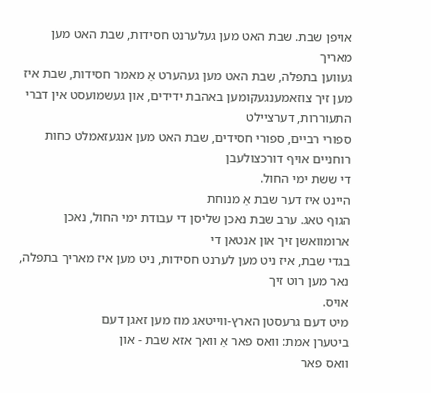אויפן שבת. שבת האט מען געלערנט חסידות, שבת האט מען מאריך
געווען בתפלה, שבת האט מען געהערט אַ מאמר חסידות, שבת איז
מען זיך צוזאמענגעקומען באהבת ידידים, און געשמועסט אין דברי התעוררות, דערציילט
ספורי רביים, ספורי חסידים, שבת האט מען אנגעזאמלט כחות רוחניים אויף דורכצולעבן
די ששת ימי החול.
היינט איז דער שבת אַ מנוחת
הגוף טאג. ערב שבת נאכן שליסן די עבודת ימי החול, נאכן ארומוואשן זיך און אנטאן די
בגדי שבת, איז ניט מען לערנט חסידות, ניט מען איז מאריך בתפלה, נאר מען רוט זיך
אויס.
מיט דעם גרעסטן הארץ-ווייטאג מוז מען זאגן דעם
ביטערן אמת: וואס פאר אַ וואך אזא שבת - און
וואס פאר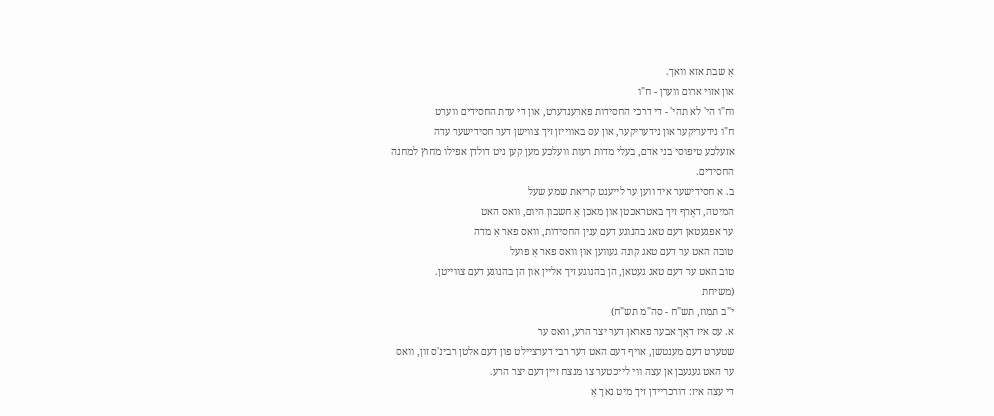אַ שבת אזא וואך.
און אזוי ארום ווערן - ח"ו
וח"ו הי' לא תהי' - די דרכי החסידות פארענדערט, און די עדת החסידים ווערט
ח"ו נידעריקער און נידעריקער, און עס באווייזן זיך צווישן דער חסידישער עדה
אזעלכע טיפוסי בני אדם, בעלי מדות רעות וועלכע מען קען ניט דולדן אפילו מחוץ למחנה
החסידים.
ב. א חסידישער איד ווען ער לייענט קריאת שמע שעל
המיטה, דאָרף זיך באטראכטן און מאכן אַ חשבון היום, וואס האט
ער אפגעטאן דעם טאג בהנוגע דעם ענין החסידות, וואס פאר אַ מדה
טובה האט ער דעם טאג קונה געווען און וואס פאר אַ פועל
טוב האט ער דעם טאג געטאן, הן בהנוגע זיך אליין און הן בהנוגע דעם צווייטן.
(משיחת
י"ב תמוז, תש"ח - סה"מ תש"ח)
א. עס איז דאָך אבער פאראן דער יצר הרע, וואס ער
שטערט דעם מענטשן, אויף דעם האט דער רבי דערציילט פון דעם אלטן רבינ'ס זון, וואס
ער האט געגעבן אן עצה ווי לייכטער צו מנצח זיין דעם יצר הרע.
די עצה איז: דורכריידן זיך מיט נאך אַ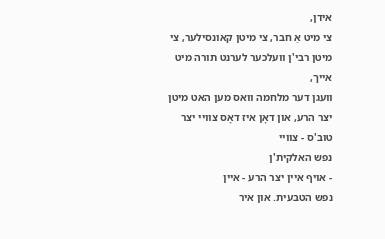אידן,
צי מיט אַ חבר, צי מיטן קאונסילער, צי מיטן רבי'ן וועלכער לערנט תורה מיט אייך,
וועגן דער מלחמה וואס מען האט מיטן יצר הרע, און דאָן איז דאָס צוויי יצר טוב'ס - צוויי
נפש האלקית'ן
- אויף איין יצר הרע - איין
נפש הטבעית. און איר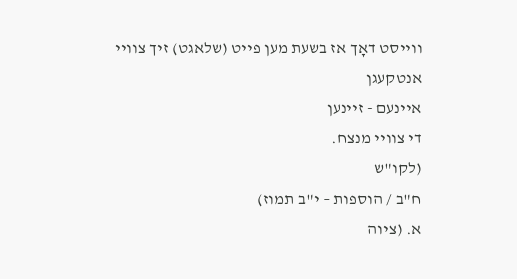ווייסט דאָך אז בשעת מען פייט (שלאגט) זיך צוויי אנטקעגן
איינעם - זיינען
די צוויי מנצח.
(לקו"ש
ח"ב / הוספות – י"ב תמוז)
א. (ציוה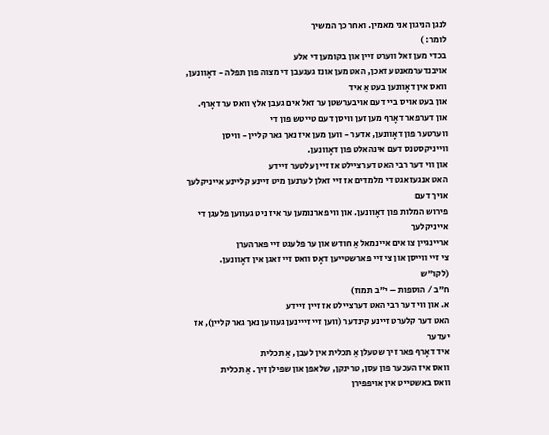לנגן הניגון אני מאמין. ואחר כך המשיך
לומר: )
בכדי מען זאל ווערט זיין און בקומען די אלע
אויבנדערמאנטע זאכן, האט מען אונז געגעבן די מצוה פון תפלה - דאָוונען,
וואס אין דאָוונען בעט אַ איד
און בעט אויס ביי דעם אויבערשטן ער זאל אים געבן אלץ וואס ער דאָרף.
און דערפאר דאָרף מען זען וויסן דעם טייטש פון די
ווערטער פון דאָוונען, אדער - ווען מען איז נאך גאר קליין - וויסן
ווייניקסטנס דעם אינהאלט פון דאָוונען.
און ווי דער רבי האט דערציילט אז זיין עלטער זיידע
האט אנגעזאגט די מלמדים אז זיי זאלן לערנען מיט זיינע קליינע אייניקלעך אויך דעם
פירוש המלות פון דאָוונען. און ווי פארנומען ער איז ניט געווען פלעגן די אייניקלעך
אריינגיין צו אים איינמאל אַ חודש און ער פלעגט זיי פארהערן
צי זיי ווייסן און צי זיי פארשטייען דאָס וואס זיי זאגן אין דאָוונען.
(לקו"ש
ח"ב / הוספות – י"ב תמוז)
א. און ווי דער רבי האט דערציילט אז זיין זיידע
האט דער קלערט זיינע קינדער (ווען זיי זייינען געווען נאך גאר קליין), אז יעדער
איד דאָרף פאר זיך שטעלן אַ תכלית אין לעבן, אַ תכלית
וואס איז העכער פון עסן, טרינקן, שלאפן און שפילן זיך. אַ תכלית
וואס באשטייט אין אויפפירן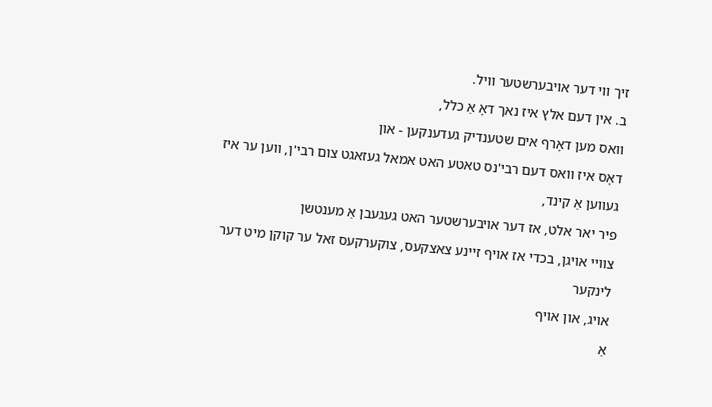זיך ווי דער אויבערשטער וויל.
ב. אין דעם אלץ איז נאך דאָ אַ כלל,
וואס מען דאָרף אים שטענדיק געדענקען - און
דאָס איז וואס דעם רבי'נס טאטע האט אמאל געזאגט צום רבי'ן, ווען ער איז געווען אַ קינד,
פיר יאר אלט, אז דער אויבערשטער האט געגעבן אַ מענטשן
צוויי אויגן, בכדי אז אויף זיינע צאצקעס, צוקערקעס זאל ער קוקן מיט דער לינקער
אויג, און אויף
אַ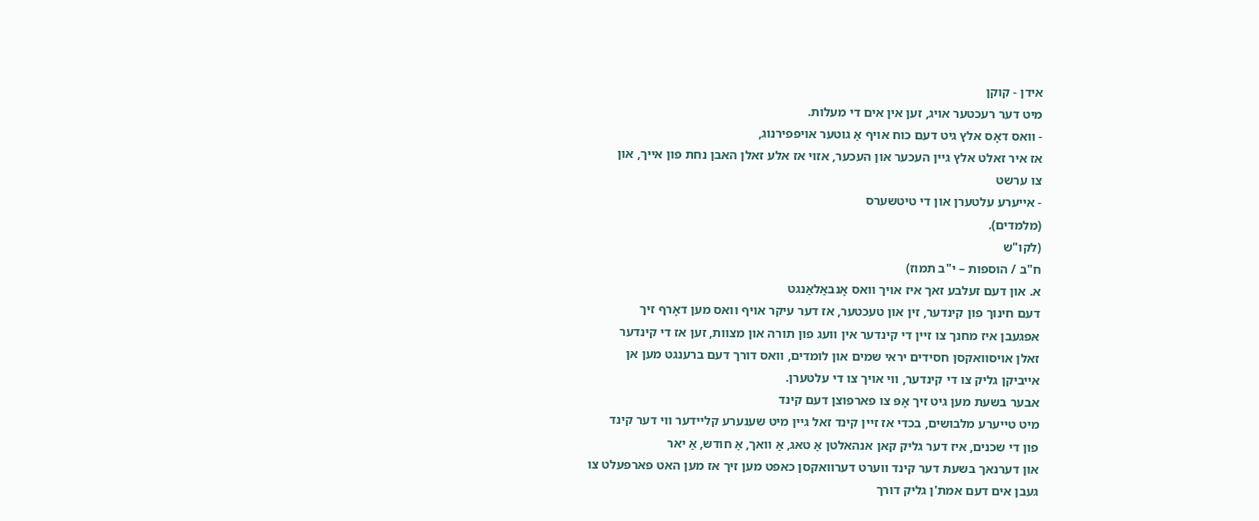אידן - קוקן
מיט דער רעכטער אויג, זען אין אים די מעלות.
- וואס דאָס אלץ גיט דעם כוח אויף אַ גוטער אויפפירנוג,
אז איר זאלט אלץ גיין העכער און העכער, אזוי אז אלע זאלן האבן נחת פון אייך, און
צו ערשט
- אייערע עלטערן און די טיטשערס
(מלמדים).
(לקו"ש
ח"ב / הוספות – י"ב תמוז)
א. און דעם זעלבע זאך איז אויך וואס אָנבאַלאַנגט
דעם חינוך פון קינדער, זין און טעכטער, אז דער עיקר אויף וואס מען דאָרף זיך
אפגעבן איז מחנך צו זיין די קינדער אין וועג פון תורה און מצוות, זען אז די קינדער
זאלן אויסוואקסן חסידים יראי שמים און לומדים, וואס דורך דעם ברענגט מען אן
אייביקן גליק צו די קינדער, ווי אויך צו די עלטערן.
אבער בשעת מען גיט זיך אָפּ צו פארפוצן דעם קינד
מיט טייערע מלבושים, בכדי אז זיין קינד זאל גיין מיט שענערע קליידער ווי דער קינד
פון די שכנים, איז דער גליק קאן אנהאלטן אַ טאג, אַ וואך, אַ חודש, אַ יאר
און דערנאך בשעת דער קינד ווערט דערוואקסן כאפט מען זיך אז מען האט פארפעלט צו
געבן אים דעם אמת'ן גליק דורך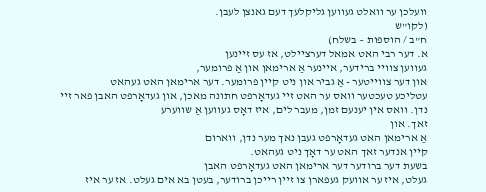וועלכן ער וואלט געווען גליקלעך דעם גאנצן לעבן.
(לקו"ש
ח"ב / הוספות – בשלח)
א. דער רבי האט אמאל דערציילט, אז עס זיינען
געווען צוויי ברידער, איינער אַ ארימאן און אַ פרומער,
און דער צווייטער - אַ גביר און ניט קיין פרומער. דער ארימאן האט געהאט
עטליכע טעכטער וואס ער האט זיי געדאָרפט חתונה מאכן, און געדאָרפט האבן פאר זיי
נדן. וואס אין יענעם זמן, מעבר לים, איז דאָס געווען אַ שווערע
זאך. און
אַ ארימאן האט געדאָרפט געבן נאך מער נדן, ווארום
קיין אנדער זאך האט ער דאָך ניט געהאט.
בשעת דער ברודער דער ארימאן האט געדאָרפט האבן
געלט, איז ער אוועק געפארן צו זיין רייכן ברודער, בעטן בא אים געלט. אז ער איז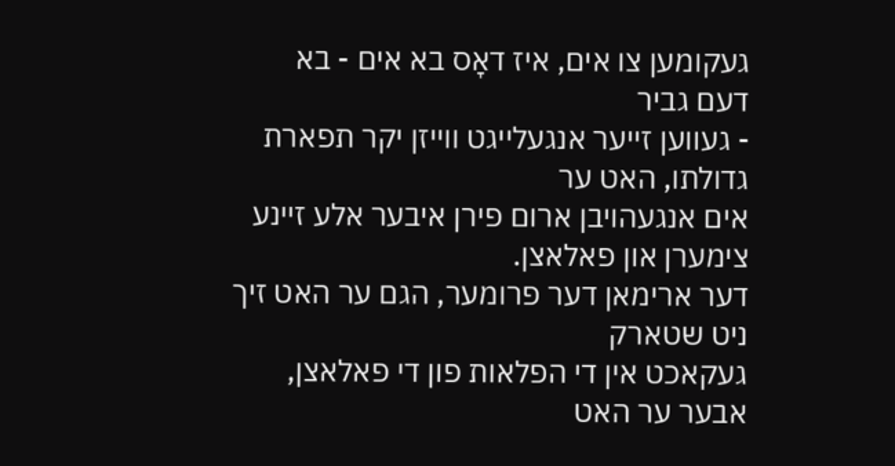געקומען צו אים, איז דאָס בא אים - בא
דעם גביר
- געווען זייער אנגעלייגט ווייזן יקר תפארת גדולתו, האט ער
אים אנגעהויבן ארום פירן איבער אלע זיינע צימערן און פאלאצן.
דער ארימאן דער פרומער, הגם ער האט זיך ניט שטארק
געקאכט אין די הפלאות פון די פאלאצן, אבער ער האט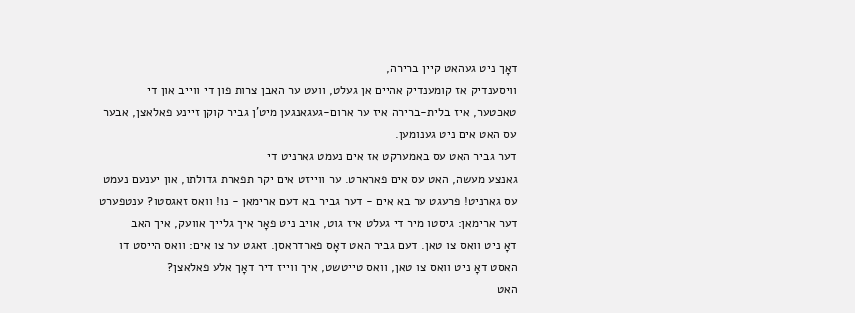דאָך ניט געהאט קיין ברירה,
וויסענדיק אז קומענדיק אהיים אן געלט, וועט ער האבן צרות פון די ווייב און די
טאכטער, איז בלית-ברירה איז ער ארום-געגאנגען מיט'ן גביר קוקן זיינע פאלאצן, אבער
עס האט אים ניט גענומען.
דער גביר האט עס באמערקט אז אים נעמט גארניט די
גאנצע מעשה, האט עס אים פארארט. ער ווייזט אים יקר תפארת גדולתו, און יענעם נעמט
עס גארניט! פרעגט ער בא אים - דער גביר בא דעם ארימאן - נו! וואס זאגסטו? ענטפערט
דער ארימאן: גיסטו מיר די געלט איז גוט, אויב ניט פאָר איך גלייך אוועק, איך האב
דאָ ניט וואס צו טאן. דעם גביר האט דאָס פארדראסן. זאגט ער צו אים: וואס הייסט דו
האסט דאָ ניט וואס צו טאן, וואס טייטשט, איך ווייז דיר דאָך אלע פאלאצן?
האט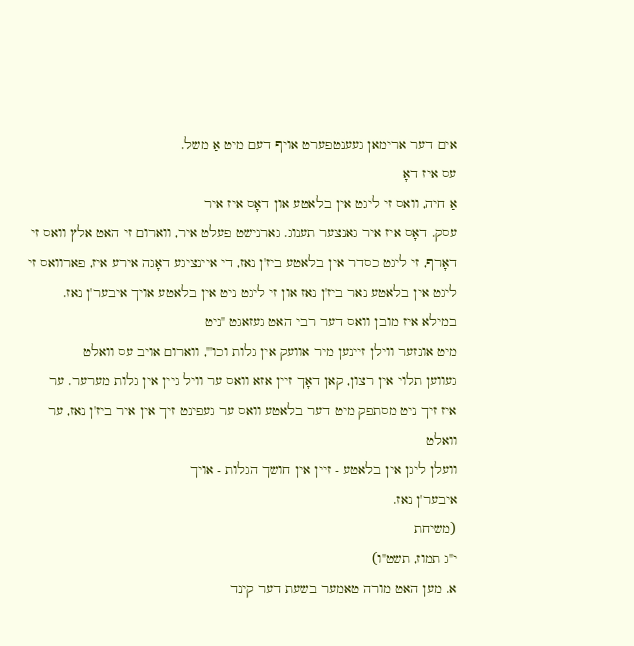אים דער ארימאן געענטפערט אויף דעם מיט אַ משל.
עס איז דאָ
אַ חיה, וואס זי ליגט אין בלאטע און דאָס איז איר
עסק. דאָס איז איר גאנצער תענוג. גארנישט פעלט איר, ווארום זי האט אלץ וואס זי
דאָרף, זי ליגט כסדר אין בלאטע ביז'ן נאז, די איינציגע דאָגה אירע איז, פארוואס זי
ליגט אין בלאטע נאר ביז'ן נאז און זי ליגט ניט אין בלאטע אויך איבער'ן נאז.
במילא איז מובן וואס דער רבי האט געזאגט "ניט
מיט אונזער ווילן זיינען מיר אוועק אין גלות וכו'", ווארום אויב עס וואלט
געווען תלוי אין רצון, קאן דאָך זיין אזא וואס ער וויל גיין אין גלות מערער. ער
איז זיך ניט מסתפק מיט דער בלאטע וואס ער געפינט זיך אין איר ביז'ן נאז, ער וואלט
וועלן ליגן אין בלאטע - זיין אין חושך הגלות - אויך
איבער'ן נאז.
(משיחת
י"ג תמוז, תשט"ו)
א. מען האט מורה טאמער בשעת דער קינד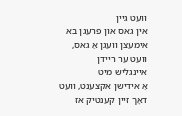וועט גיין
אין גאס און פרעגן בא אימעצן וועגן אַ גאס, וועט ער ריידן
איינגליש מיט
אַ אידישן אקצענט, וועט דאָך זיין קענטיק אז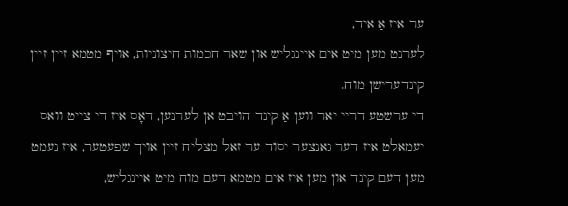ער איז אַ איד,
לערנט מען מיט אים איינגליש און שאר חכמות חיצוניות, אויף מטמא זיין זיין
קינדערישן מוח.
די ערשטע דריי יאר ווען אַ קינד הויבט אן לערנען, דאָס איז די צייט וואס יעמאלט איז דער גאנצער יסוד ער זאל מצליח זיין אויך שפעטער, איז נעמט מען דעם קינד און מען איז אים מטמא דעם מוח מיט איינגליש,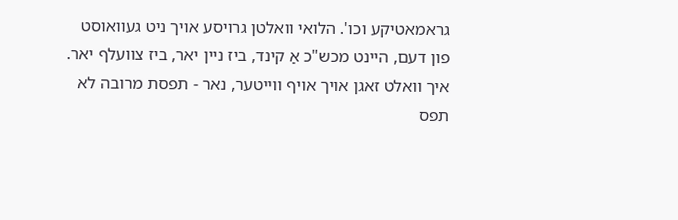גראמאטיקע וכו'. הלואי וואלטן גרויסע אויך ניט געוואוסט פון דעם, היינט מכש"כ אַ קינד, ביז ניין יאר, ביז צוועלף יאר. איך וואלט זאגן אויך אויף ווייטער, נאר - תפסת מרובה לא תפס